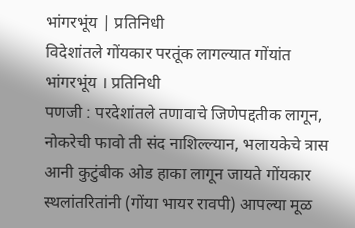भांगरभूंय | प्रतिनिधी
विदेशांतले गोंयकार परतूंक लागल्यात गोंयांत
भांगरभूंय । प्रतिनिधी
पणजी : परदेशांतले तणावाचे जिणेपद्दतीक लागून, नोकरेची फावो ती संद नाशिल्ल्यान, भलायकेचे त्रास आनी कुटुंबीक ओड हाका लागून जायते गोंयकार स्थलांतरितांनी (गोंया भायर रावपी) आपल्या मूळ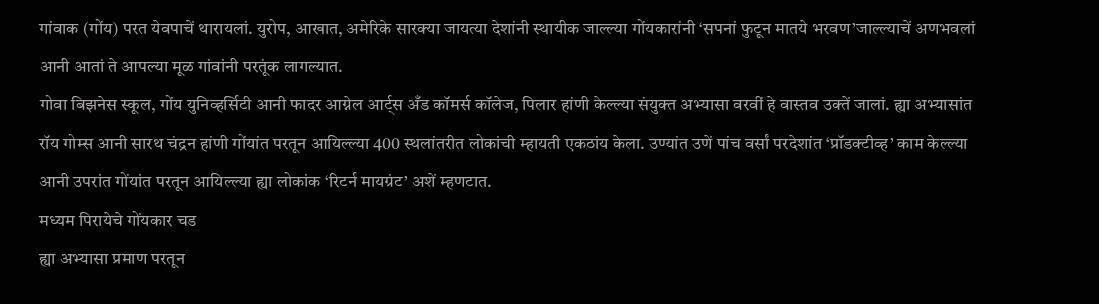गांवाक (गोंय) परत येवपाचें थारायलां. युरोप, आखात, अमेरिके सारक्या जायत्या देशांनी स्थायीक जाल्ल्या गोंयकारांनी ‘सपनां फुटून मातये भरवण’जाल्ल्याचें अणभवलां आनी आतां ते आपल्या मूळ गांवांनी परतूंक लागल्यात.
गोवा बिझनेस स्कूल, गोंय युनिव्हर्सिटी आनी फादर आग्नेल आर्ट्स अँड कॉमर्स कॉलेज, पिलार हांणी केल्ल्या संयुक्त अभ्यासा वरवीं हे वास्तव उक्तें जालां. ह्या अभ्यासांत रॉय गोम्स आनी सारथ चंद्रन हांणी गोंयांत परतून आयिल्ल्या 400 स्थलांतरीत लोकांची म्हायती एकठांय केला. उण्यांत उणें पांच वर्सां परदेशांत ‘प्रॉडक्टीव्ह’ काम केल्ल्या आनी उपरांत गोंयांत परतून आयिल्ल्या ह्या लोकांक ‘रिटर्न मायग्रंट’ अशें म्हणटात.
मध्यम पिरायेचे गोंयकार चड
ह्या अभ्यासा प्रमाण परतून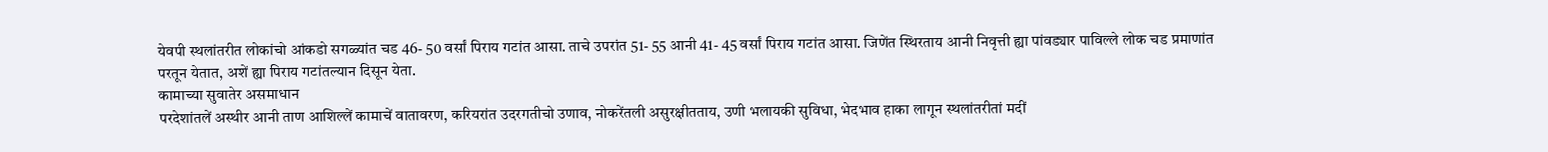येवपी स्थलांतरीत लोकांचो आंकडो सगळ्यांत चड 46- 50 वर्सां पिराय गटांत आसा. ताचे उपरांत 51- 55 आनी 41- 45 वर्सां पिराय गटांत आसा. जिणेंत स्थिरताय आनी निवृत्ती ह्या पांवड्यार पाविल्ले लोक चड प्रमाणांत परतून येतात, अशें ह्या पिराय गटांतल्यान दिसून येता.
कामाच्या सुवातेर असमाधान
परदेशांतलें अस्थीर आनी ताण आशिल्लें कामाचें वातावरण, करियरांत उदरगतीचो उणाव, नोकरेंतली असुरक्षीतताय, उणी भलायकी सुविधा, भेदभाव हाका लागून स्थलांतरीतां मदीं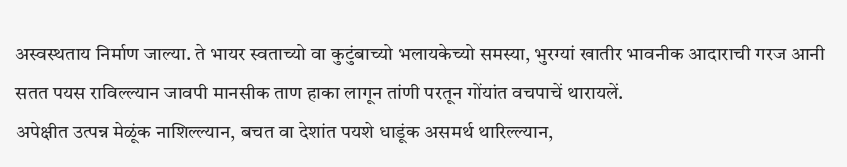अस्वस्थताय निर्माण जाल्या. ते भायर स्वताच्यो वा कुटुंबाच्यो भलायकेच्यो समस्या, भुरग्यां खातीर भावनीक आदाराची गरज आनी सतत पयस राविल्ल्यान जावपी मानसीक ताण हाका लागून तांणी परतून गोंयांत वचपाचें थारायलें.
अपेक्षीत उत्पन्न मेळूंक नाशिल्ल्यान, बचत वा देशांत पयशे धाडूंक असमर्थ थारिल्ल्यान,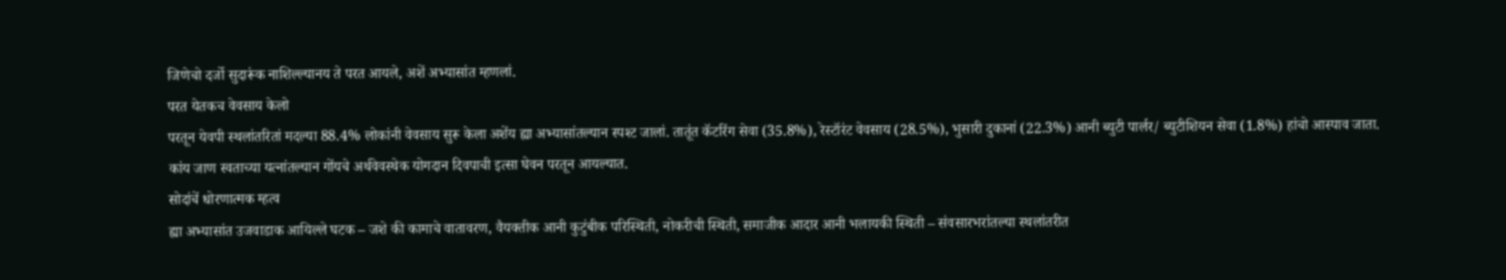जिणेचो दर्जो सुदारूंक नाशिल्ल्यानय ते परत आयले, अशें अभ्यासांत म्हणलां.
परत येतकच वेवसाय केलो
परतून येवपी स्थलांतरितां मदल्या 88.4% लोकांनी वेवसाय सुरू केला अशेंय ह्या अभ्यासांतल्यान स्पश्ट जालां. तातूंत कॅटरिंग सेवा (35.8%), रेस्टॉरंट वेवसाय (28.5%), भुसारी दुकानां (22.3%) आनी ब्युटी पार्लर/ ब्युटीशियन सेवा (1.8%) हांचो आस्पाव जाता. कांय जाण स्वताच्या यत्नांतल्यान गोंयचे अर्थवेवस्थेक योगदान दिवपाची इत्सा घेवन परतून आयल्यात.
सोदांचें धोरणात्मक म्हत्व
ह्या अभ्यासांत उजवाडाक आयिल्ले घटक – जशे की कामाचे वातावरण, वैयक्तीक आनी कुटुंबीक परिस्थिती, नोकरीची स्थिती, समाजीक आदार आनी भलायकी स्थिती – संवसारभरांतल्या स्थलांतरीत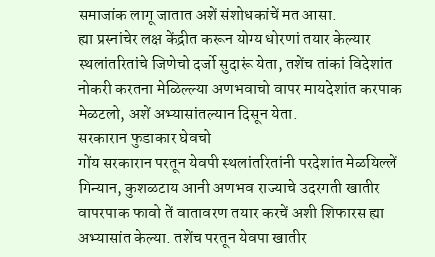समाजांक लागू जातात अशें संशोधकांचें मत आसा.
ह्या प्रस्नांचेर लक्ष केंद्रीत करून योग्य धोरणां तयार केल्यार स्थलांतरितांचे जिणेचो दर्जो सुदारूं येता, तशेंच तांकां विदेशांत नोकरी करतना मेळिल्ल्या अणभवाचो वापर मायदेशांत करपाक मेळटलो, अशें अभ्यासांतल्यान दिसून येता.
सरकारान फुडाकार घेवचो
गोंय सरकारान परतून येवपी स्थलांतरितांनी परदेशांत मेळयिल्लें गिन्यान, कुशळटाय आनी अणभव राज्याचे उदरगती खातीर वापरपाक फावो तें वातावरण तयार करचें अशी शिफारस ह्या अभ्यासांत केल्या. तशेंच परतून येवपा खातीर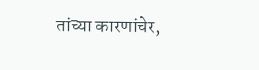तांच्या कारणांचेर,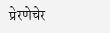प्रेरणेचेर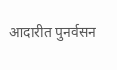आदारीत पुनर्वसन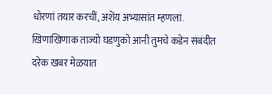धोरणां तयार करचीं, अशेंय अभ्यासांत म्हणलां.
खिणाखिणाक ताज्यो घडणुको आनी तुमचे कडेन संबंदीत दरेक खबर मेळयात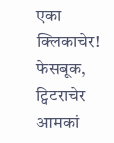एका क्लिकाचेर! फेसबूक, ट्विटराचेर आमकां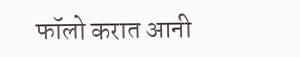फॉलो करात आनी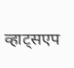व्हाट्सएप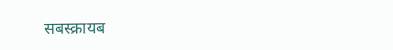सबस्क्रायब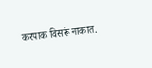करपाक विसरूं नाकात.